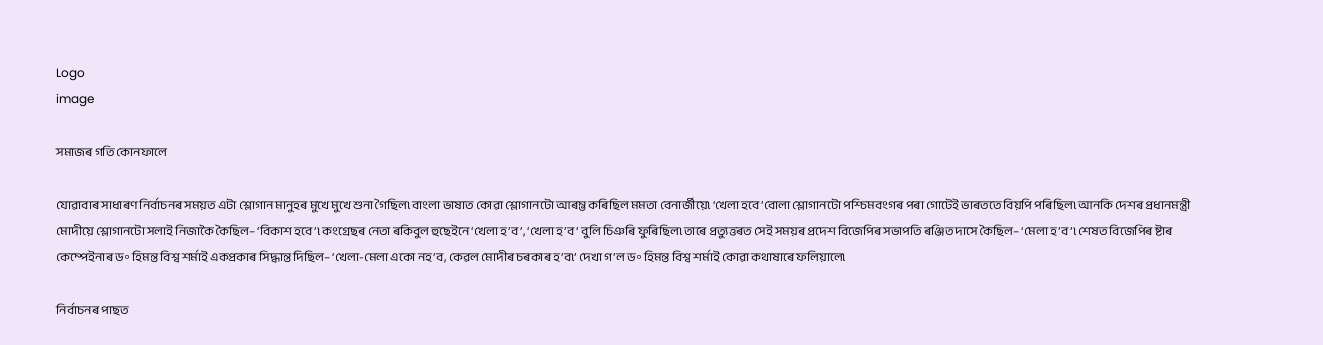Logo
image

সমাজৰ গতি কোনফালে

যোৱাবাৰ সাধাৰণ নিৰ্বাচনৰ সময়ত এটা শ্লোগান মানুহৰ মুখে মুখে শুনা গৈছিল৷ বাংলা ভাষাত কোৱা শ্লোগানটো আৰম্ভ কৰিছিল মমতা বেনাৰ্জীয়ে৷ ‘খেলা হবে’বোলা শ্লোগানটো পশ্চিমবংগৰ পৰা গোটেই ভাৰততে বিয়পি পৰিছিল৷ আনকি দেশৰ প্ৰধানমন্ত্ৰী মোদীয়ে শ্লোগানটো সলাই নিজাকৈ কৈছিল– ‘বিকাশ হবে’৷ কংগ্ৰেছৰ নেতা ৰকিবুল হুছেইনে ‘খেলা হ’ব’, ‘খেলা হ’ব’ বুলি চিঞৰি ফুৰিছিল৷ তাৰে প্ৰত্যুত্তৰত সেই সময়ৰ প্ৰদেশ বিজেপিৰ সভাপতি ৰঞ্জিত দাসে কৈছিল– ‘মেলা হ’ব’৷ শেষত বিজেপিৰ ষ্টাৰ কেম্পেইনাৰ ড॰ হিমন্ত বিশ্ব শৰ্মাই একপ্ৰকাৰ সিদ্ধান্ত দিছিল– ‘খেলা-মেলা একো নহ’ব, কেৱল মোদীৰ চৰকাৰ হ’ব৷’ দেখা গ’ল ড॰ হিমন্ত বিশ্ব শৰ্মাই কোৱা কথাষাৰে ফলিয়ালে৷

নিৰ্বাচনৰ পাছত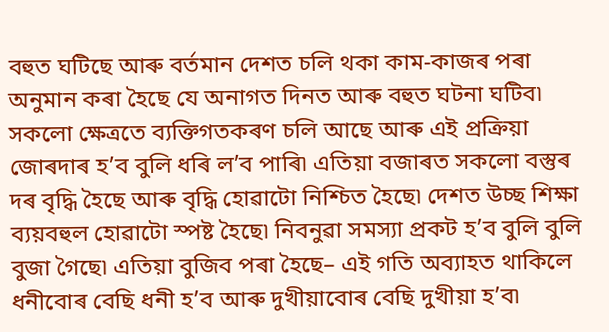বহুত ঘটিছে আৰু বৰ্তমান দেশত চলি থকা কাম-কাজৰ পৰা অনুমান কৰা হৈছে যে অনাগত দিনত আৰু বহুত ঘটনা ঘটিব৷ সকলো ক্ষেত্ৰতে ব্যক্তিগতকৰণ চলি আছে আৰু এই প্ৰক্ৰিয়া জোৰদাৰ হ’ব বুলি ধৰি ল’ব পাৰি৷ এতিয়া বজাৰত সকলো বস্তুৰ দৰ বৃদ্ধি হৈছে আৰু বৃদ্ধি হোৱাটো নিশ্চিত হৈছে৷ দেশত উচ্ছ শিক্ষা ব্যয়বহুল হোৱাটো স্পষ্ট হৈছে৷ নিবনুৱা সমস্যা প্ৰকট হ’ব বুলি বুলি বুজা গৈছে৷ এতিয়া বুজিব পৰা হৈছে– এই গতি অব্যাহত থাকিলে ধনীবোৰ বেছি ধনী হ’ব আৰু দুখীয়াবোৰ বেছি দুখীয়া হ’ব৷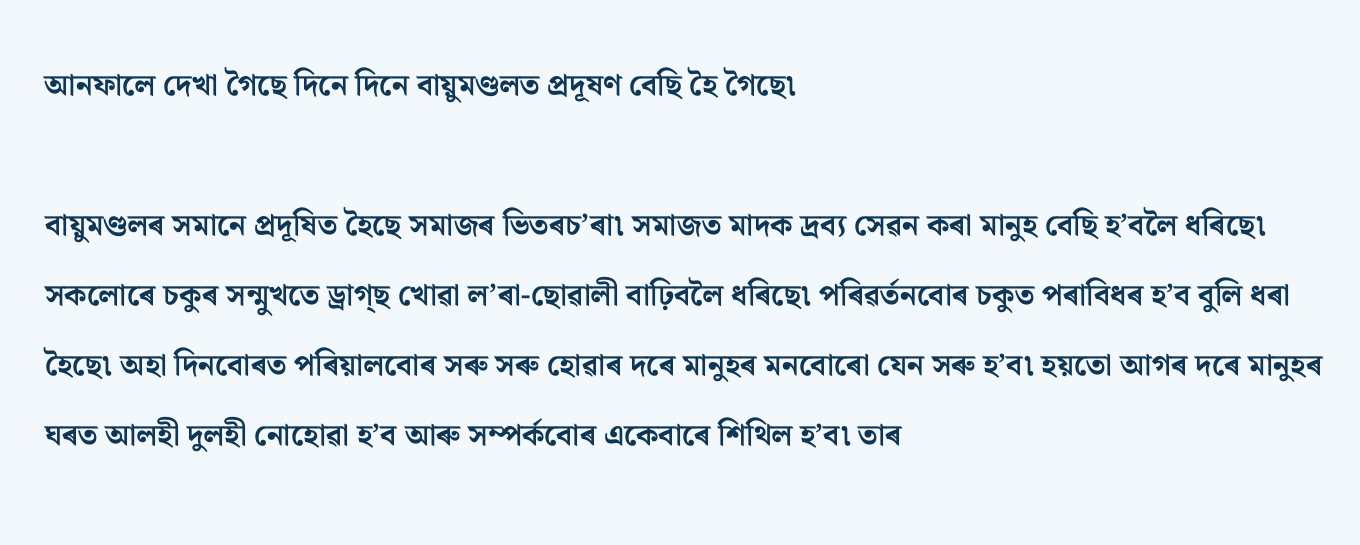আনফালে দেখা গৈছে দিনে দিনে বায়ুমণ্ডলত প্ৰদূষণ বেছি হৈ গৈছে৷

বায়ুমণ্ডলৰ সমানে প্ৰদূষিত হৈছে সমাজৰ ভিতৰচ’ৰা৷ সমাজত মাদক দ্ৰব্য সেৱন কৰা মানুহ বেছি হ’বলৈ ধৰিছে৷ সকলোৰে চকুৰ সন্মুখতে ড্ৰাগ্‌ছ খোৱা ল’ৰা-ছোৱালী বাঢ়িবলৈ ধৰিছে৷ পৰিৱৰ্তনবোৰ চকুত পৰাবিধৰ হ’ব বুলি ধৰা হৈছে৷ অহা দিনবোৰত পৰিয়ালবোৰ সৰু সৰু হোৱাৰ দৰে মানুহৰ মনবোৰো যেন সৰু হ’ব৷ হয়তো আগৰ দৰে মানুহৰ ঘৰত আলহী দুলহী নোহোৱা হ’ব আৰু সম্পৰ্কবোৰ একেবাৰে শিথিল হ’ব৷ তাৰ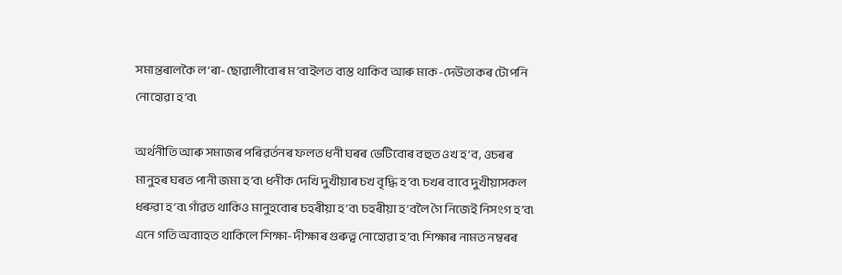সমান্তৰালকৈ ল’ৰা-ছোৱালীবোৰ ম’বাইলত ব্যস্ত থাকিব আৰু মাক-দেউতাকৰ টোপনি নোহোৱা হ’ব৷

অৰ্থনীতি আৰু সমাজৰ পৰিৱৰ্তনৰ ফলত ধনী ঘৰৰ ভেটিবোৰ বহুত ওখ হ’ব, ওচৰৰ মানুহৰ ঘৰত পানী জমা হ’ব৷ ধনীক দেখি দুখীয়াৰ চখ বৃদ্ধি হ’ব৷ চখৰ বাবে দুখীয়াসকল ধৰুৱা হ’ব৷ গাঁৱত থাকিও মানুহবোৰ চহৰীয়া হ’ব৷ চহৰীয়া হ’বলৈ গৈ নিজেই নিসংগ হ’ব৷  এনে গতি অব্যাহত থাকিলে শিক্ষা-দীক্ষাৰ গুৰুত্ব নোহোৱা হ’ব৷ শিক্ষাৰ নামত নম্বৰৰ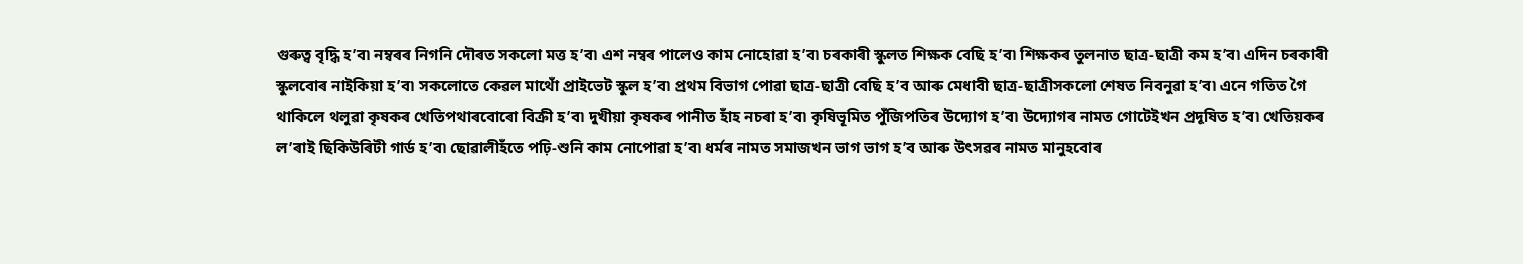গুৰুত্ব বৃদ্ধি হ’ব৷ নম্বৰৰ নিগনি দৌৰত সকলো মত্ত হ’ব৷ এশ নম্বৰ পালেও কাম নোহোৱা হ’ব৷ চৰকাৰী স্কুলত শিক্ষক বেছি হ’ব৷ শিক্ষকৰ তুলনাত ছাত্ৰ-ছাত্ৰী কম হ’ব৷ এদিন চৰকাৰী স্কুলবোৰ নাইকিয়া হ’ব৷ সকলোতে কেৱল মাথোঁ প্ৰাইভেট স্কুল হ’ব৷ প্ৰথম বিভাগ পোৱা ছাত্ৰ-ছাত্ৰী বেছি হ’ব আৰু মেধাবী ছাত্ৰ-ছাত্ৰীসকলো শেষত নিবনুৱা হ’ব৷ এনে গতিত গৈ থাকিলে থলুৱা কৃষকৰ খেতিপথাৰবোৰো বিক্ৰী হ’ব৷ দুখীয়া কৃষকৰ পানীত হাঁহ নচৰা হ’ব৷ কৃষিভূমিত পুঁজিপতিৰ উদ্যোগ হ’ব৷ উদ্যোগৰ নামত গোটেইখন প্ৰদূষিত হ’ব৷ খেতিয়কৰ ল’ৰাই ছিকিউৰিটী গাৰ্ড হ’ব৷ ছোৱালীহঁতে পঢ়ি-শুনি কাম নোপোৱা হ’ব৷ ধৰ্মৰ নামত সমাজখন ভাগ ভাগ হ’ব আৰু উৎসৱৰ নামত মানুহবোৰ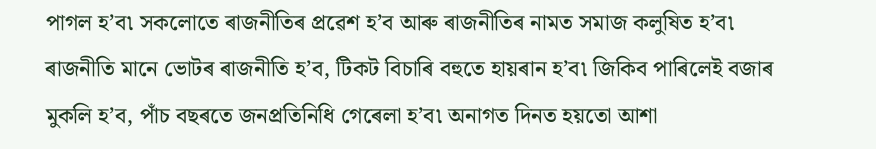পাগল হ’ব৷ সকলোতে ৰাজনীতিৰ প্ৰৱেশ হ’ব আৰু ৰাজনীতিৰ নামত সমাজ কলুষিত হ’ব৷ ৰাজনীতি মানে ভোটৰ ৰাজনীতি হ’ব, টিকট বিচাৰি বহুতে হায়ৰান হ’ব৷ জিকিব পাৰিলেই বজাৰ মুকলি হ’ব, পাঁচ বছৰতে জনপ্ৰতিনিধি গেৰেলা হ’ব৷ অনাগত দিনত হয়তো আশা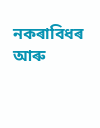নকৰাবিধৰ আৰু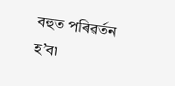বহুত পৰিৱৰ্তন হ’ব৷